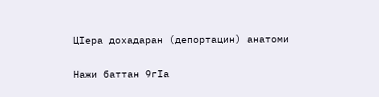ЦIера дохадаран (депортацин) анатоми

Нажи баттан 9гIа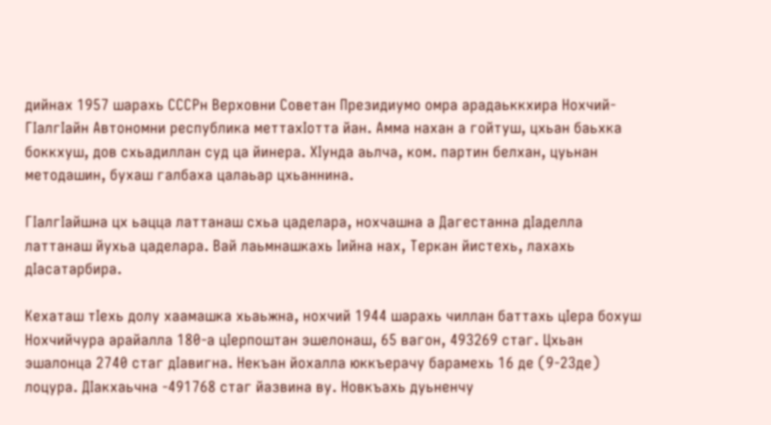дийнах 1957 шарахь СССРн Верховни Советан Президиумо омра арадаьккхира Нохчий-ГIалгIайн Автономни республика меттахIотта йан. Амма нахан а гойтуш, цхьан баьхка боккхуш, дов схьадиллан суд ца йинера. ХIунда аьлча, ком. партин белхан, цуьнан методашин, бухаш галбаха цалаьар цхьаннина.

ГIалгIайшна цх ьацца латтанаш схьа цаделара, нохчашна а Дагестанна дIаделла латтанаш йухьа цаделара. Вай лаьмнашкахь Iийна нах, Теркан йистехь, лахахь дIасатарбира.

Кехаташ тIехь долу хаамашка хьаьжна, нохчий 1944 шарахь чиллан баттахь цIера бохуш Нохчийчура арайалла 180-а цIерпоштан эшелонаш, 65 вагон, 493269 стаг. Цхьан эшалонца 2740 стаг дIавигна. Некъан йохалла юккъерачу барамехь 16 де (9-23де) лоцура. ДIакхаьчна -491768 стаг йазвина ву. Новкъахь дуьненчу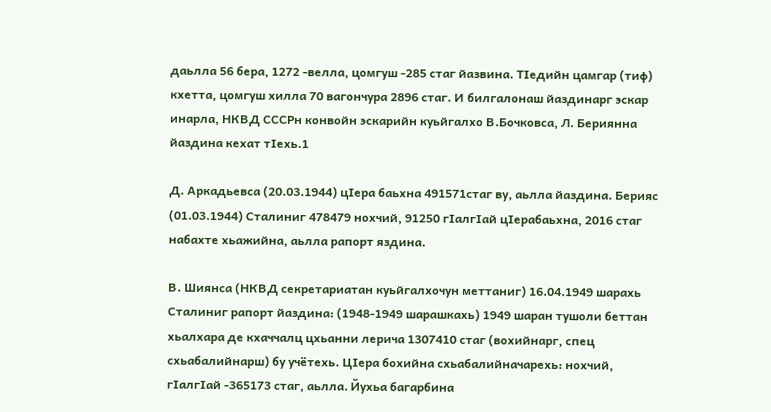даьлла 56 бера, 1272 -велла, цомгуш -285 стаг йазвина. ТIедийн цамгар (тиф) кхетта, цомгуш хилла 70 вагончура 2896 стаг. И билгалонаш йаздинарг эскар инарла, НКВД СССРн конвойн эскарийн куьйгалхо В.Бочковса, Л. Бериянна йаздина кехат тIехь.1

Д. Аркадьевса (20.03.1944) цIера баьхна 491571стаг ву, аьлла йаздина. Берияс (01.03.1944) Сталиниг 478479 нохчий, 91250 гIалгIай цIерабаьхна, 2016 стаг набахте хьажийна, аьлла рапорт яздина.

В. Шиянса (НКВД секретариатан куьйгалхочун меттаниг) 16.04.1949 шарахь Сталиниг рапорт йаздина: (1948-1949 шарашкахь) 1949 шаран тушоли беттан хьалхара де кхаччалц цхьанни лерича 1307410 стаг (вохийнарг, спец схьабалийнарш) бу учётехь. ЦIера бохийна схьабалийначарехь: нохчий, гIалгIай -365173 стаг, аьлла. Йухьа багарбина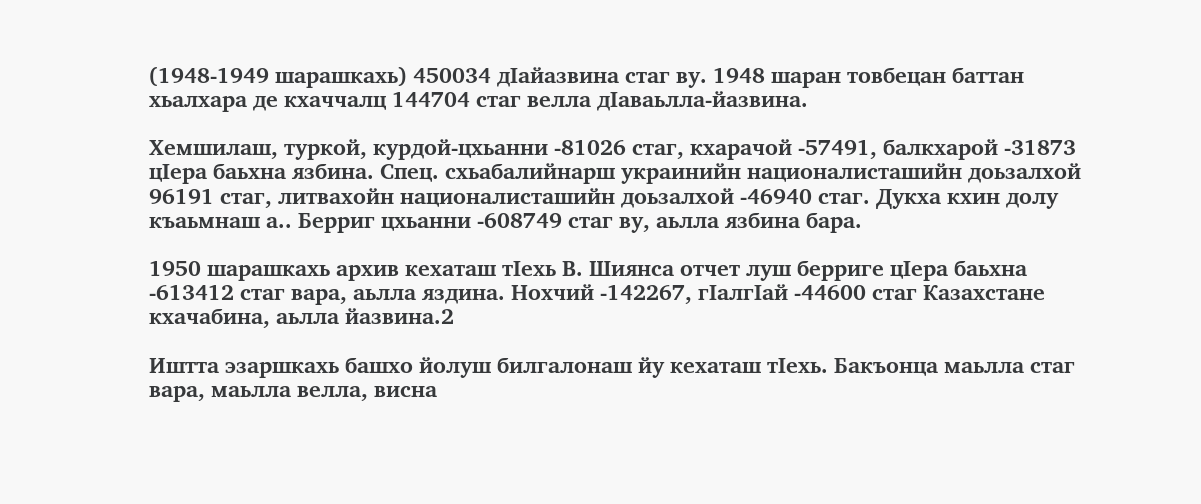(1948-1949 шарашкахь) 450034 дIайазвина стаг ву. 1948 шаран товбецан баттан хьалхара де кхаччалц 144704 стаг велла дIаваьлла-йазвина.

Хемшилаш, туркой, курдой-цхьанни -81026 стаг, кхарачой -57491, балкхарой -31873 цIера баьхна язбина. Спец. схьабалийнарш украинийн националисташийн доьзалхой 96191 стаг, литвахойн националисташийн доьзалхой -46940 стаг. Дукха кхин долу къаьмнаш а.. Берриг цхьанни -608749 стаг ву, аьлла язбина бара.

1950 шарашкахь архив кехаташ тIехь В. Шиянса отчет луш берриге цIера баьхна -613412 стаг вара, аьлла яздина. Нохчий -142267, гIалгIай -44600 стаг Казахстане кхачабина, аьлла йазвина.2

Иштта эзаршкахь башхо йолуш билгалонаш йу кехаташ тIехь. Бакъонца маьлла стаг вара, маьлла велла, висна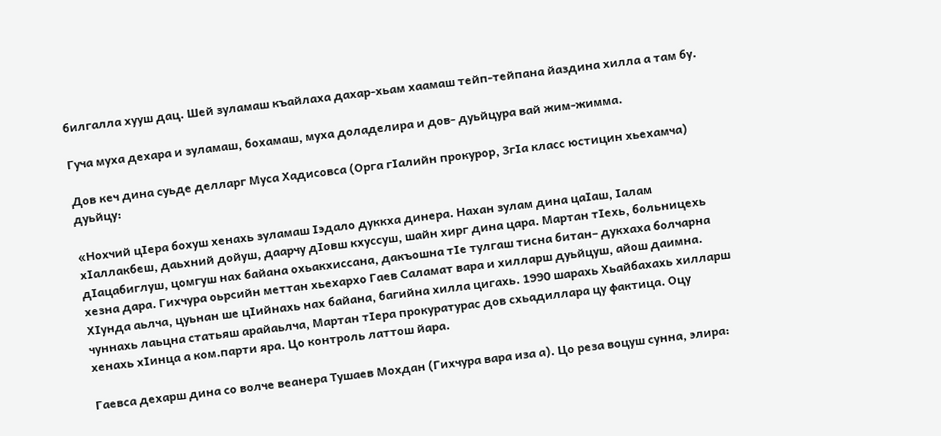билгалла хууш дац. Шей зуламаш къайлаха дахар-хьам хаамаш тейп-тейпана йаздина хилла а там бу.

Гуча муха дехара и зуламаш, бохамаш, муха доладелира и дов- дуьйцура вай жим-жимма.

Дов кеч дина суьде делларг Муса Хадисовса (Орга гIалийн прокурор, 3гIа класс юстицин хьехамча) дуьйцу:

«Нохчий цIера бохуш хенахь зуламаш Iэдало дуккха динера. Нахан зулам дина цаIаш, Iалам хIаллакбеш, даьхний дойуш, даарчу дIовш кхуссуш, шайн хирг дина цара. Мартан тIехь, больницехь дIацабиглуш, цомгуш нах байана охьакхиссана, дакъошна тIе тулгаш тисна битан– дукхаха болчарна хезна дара. Гихчура оьрсийн меттан хьехархо Гаев Саламат вара и хилларш дуьйцуш, айош даимна. ХIунда аьлча, цуьнан ше цIийнахь нах байана, багийна хилла цигахь. 1990 шарахь Хьайбахахь хилларш чуннахь лаьцна статьяш арайаьлча, Мартан тIера прокуратурас дов схьадиллара цу фактица. Оцу хенахь хIинца а ком.парти яра. Цо контроль латтош йара.

Гаевса дехарш дина со волче веанера Тушаев Мохдан (Гихчура вара иза а). Цо реза воцуш сунна, элира: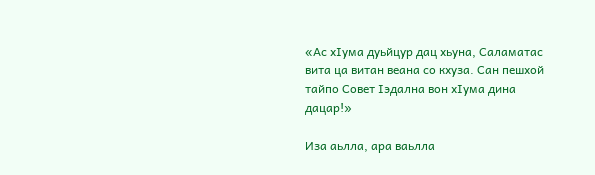«Ас хIума дуьйцур дац хьуна, Саламатас вита ца витан веана со кхуза. Сан пешхой тайпо Совет Iэдална вон хIума дина дацар!»

Иза аьлла, ара ваьлла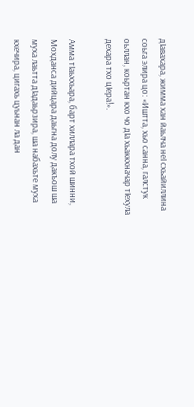дIавахара, жимма хан йаьлча неI схьайиллина соьга элира цо: «Иштта, хьо санна, галстук оьллан, коьртан кхо чо дIа хьаккхначар тIехула дехара тхо цIера!».

Амма тIаьххьара, барт хиллара тхой шинни, Мохданса дийцара даьгна долу дакъош ша муха лаьтта дIадаьрзира, ша набахьте муха кхечира, цигахь цуьнан ла дан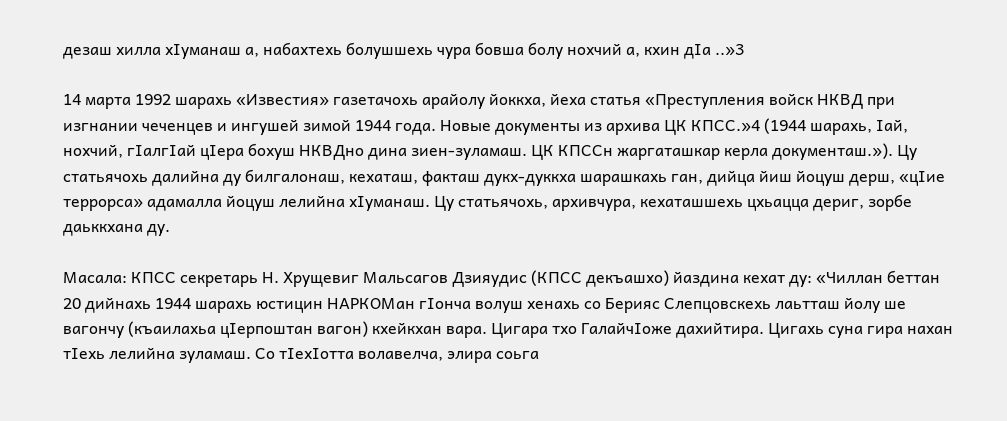дезаш хилла хIуманаш а, набахтехь болушшехь чура бовша болу нохчий а, кхин дIа ..»3

14 марта 1992 шарахь «Известия» газетачохь арайолу йоккха, йеха статья «Преступления войск НКВД при изгнании чеченцев и ингушей зимой 1944 года. Новые документы из архива ЦК КПСС.»4 (1944 шарахь, Iай, нохчий, гIалгIай цIера бохуш НКВДно дина зиен-зуламаш. ЦК КПССн жаргаташкар керла документаш.»). Цу статьячохь далийна ду билгалонаш, кехаташ, факташ дукх-дуккха шарашкахь ган, дийца йиш йоцуш дерш, «цIие террорса» адамалла йоцуш лелийна хIуманаш. Цу статьячохь, архивчура, кехаташшехь цхьацца дериг, зорбе даьккхана ду.

Масала: КПСС секретарь Н. Хрущевиг Мальсагов Дзияудис (КПСС декъашхо) йаздина кехат ду: «Чиллан беттан 20 дийнахь 1944 шарахь юстицин НАРКОМан гIонча волуш хенахь со Берияс Слепцовскехь лаьтташ йолу ше вагончу (къаилахьа цIерпоштан вагон) кхейкхан вара. Цигара тхо ГалайчIоже дахийтира. Цигахь суна гира нахан тIехь лелийна зуламаш. Со тIехIотта волавелча, элира соьга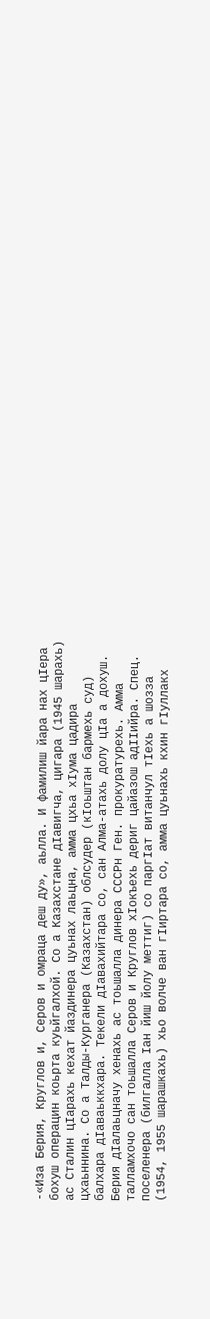-«Иза Берия, Круглов и, Серов и омраца деш ду», аьлла. И фамилиш йара нах цIера бохуш операцин коьрта куьйгалхой. Со а Казахстане дIавигча, цигара (1945 шарахь) ас Сталин цIарахь кехат йаздинера цуьнах лаьцна, амма цхьа хIума цадира цхаьннина. Со а Талды-Курганера (Казахстан) облсудер (кIоьштан бармехь суд) балхара дIаваьккхара. Текели дIавахийтара со, сан Алма-атахь долу цIа а дохуш. Берия дIалаьцначу хенахь ас тоьшалла динера СССРн Ген. прокуратурехь. Амма талламхочо сан тоьшалла Серов и Круглов хIокъехь дериг цайазош адIIийра. Спец. поселенера (билгалла Iан йиш йолу меттиг) со паргIат витанчул тIехь а шозза (1954, 1955 шарашкахь) хьо волче ван гIиртара со, амма цуьнахь кхин гIуллакх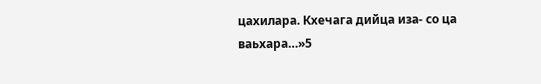цахилара. Кхечага дийца иза- со ца ваьхара…»5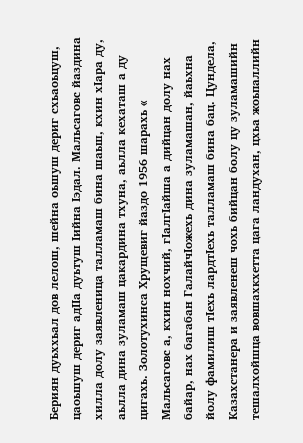Бериян дуьххьал дов лелош, шейна оьшуш дериг схьаоьцуш, цаоьшуш дериг адIIа дуьтуш Iийна Iэдал. Мальсаговс йаздина хилла долу заявленица талламаш бина шаьш, кхин хIара ду, аьлла дина зуламаш цакардина тхуна, аьлла кехаташ а ду цигахь. Золотухинса Хрущевиг йаздо 1956 шарахь « Мальсаговс а, кхин нохчий, гIалгIайша а дийцан долу нах байар, нах багабан ГалайчIожехь дина зуламашан, йаьхна йолу фамилиш тIехь лардтIехь талламаш бина бац. Цундела, Казахстанера и заявленеш чохь бийцан болу цу зуламашийн тешалхойшца вовшахкхетта цага ландухан, цхьа жоьпаллийн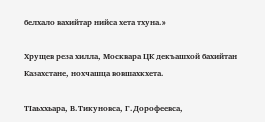белхало вахийтар нийса хета тхуна.»

Хрущев реза хилла, Москвара ЦК декъашхой бахийтан Казахстане, нохчашца вовшахкхета.

ТIаьххьара, В.Тикуновса, Г.Дорофеевса,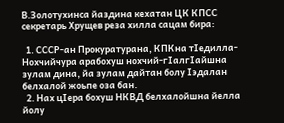В.Золотухинса йаздина кехатан ЦК КПСС секретарь Хрущев реза хилла сацам бира:

  1. СССР-ан Прокуратурана, КПКна тIедилла- Нохчийчура арабохуш нохчий-гIалгIайшна зулам дина, йа зулам дайтан болу Iэдалан белхалой жоьпе оза бан.
  2. Нах цIера бохуш НКВД белхалойшна йелла йолу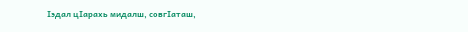Iэдал цIарахь мидалш, совгIаташ,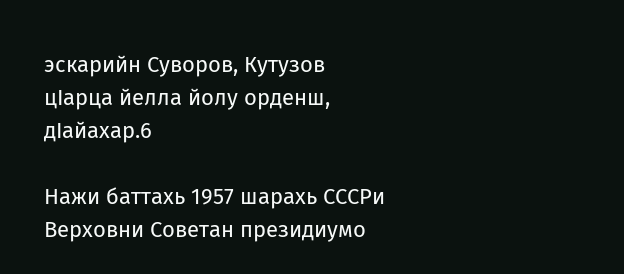эскарийн Суворов, Кутузов цIарца йелла йолу орденш, дIайахар.6

Нажи баттахь 1957 шарахь СССРи Верховни Советан президиумо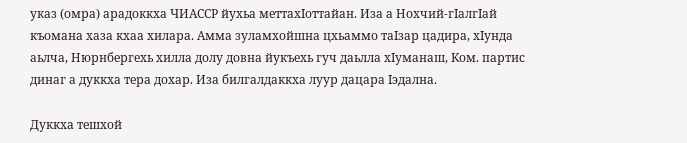указ (омра) арадоккха ЧИАССР йухьа меттахIоттайан. Иза а Нохчий-гIалгIай къомана хаза кхаа хилара. Амма зуламхойшна цхьаммо таIзар цадира, хIунда аьлча, Нюрнбергехь хилла долу довна йукъехь гуч даьлла хIуманаш, Ком. партис динаг а дуккха тера дохар. Иза билгалдаккха луур дацара Iэдална.

Дуккха тешхой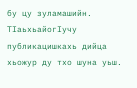бу цу зуламашийн. ТIаьхьайогIучу публикацишкахь дийца хьожур ду тхо шуна уьш.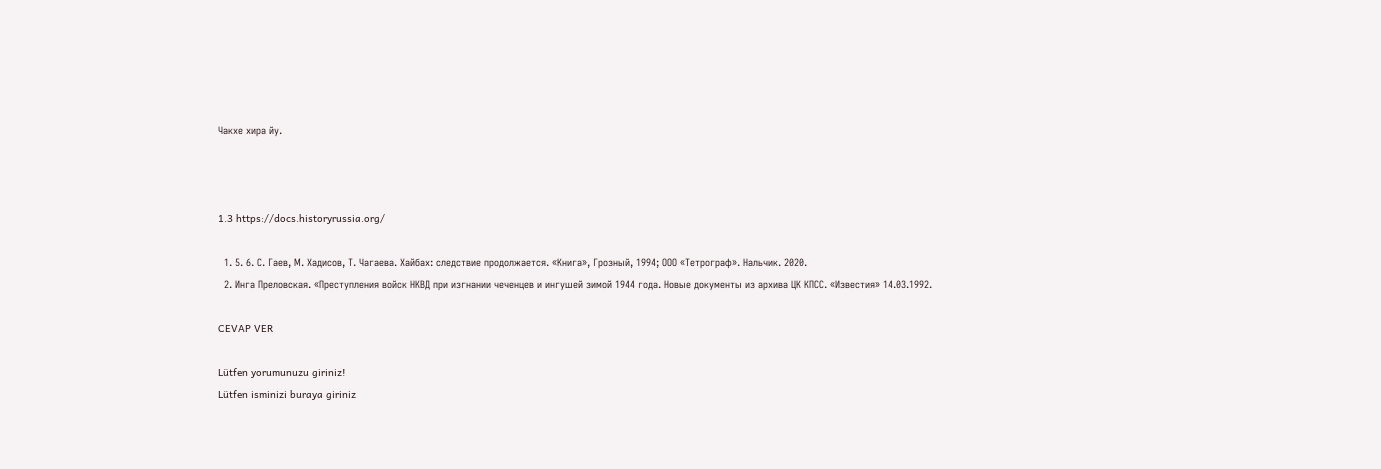Чакхе хира йу.



1.3 https://docs.historyrussia.org/

  1. 5. 6. С. Гаев, М. Хадисов, Т. Чагаева. Хайбах: следствие продолжается. «Книга», Грозный, 1994; ООО «Тетрограф». Нальчик. 2020.
  2. Инга Преловская. «Преступления войск НКВД при изгнании чеченцев и ингушей зимой 1944 года. Новые документы из архива ЦК КПСС. «Известия» 14.03.1992.

CEVAP VER

Lütfen yorumunuzu giriniz!
Lütfen isminizi buraya giriniz